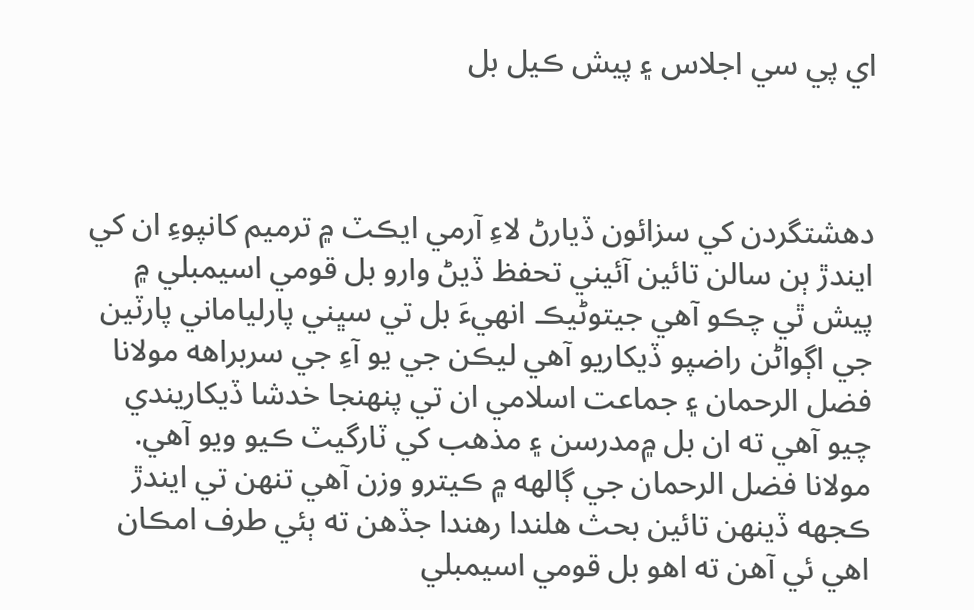اي پي سي اجلاس ۽ پيش ڪيل بل



دهشتگردن کي سزائون ڏيارڻ لاءِ آرمي ايڪٽ ۾ ترميم کانپوءِ ان کي ايندڙ ٻن سالن تائين آئيني تحفظ ڏيڻ وارو بل قومي اسيمبلي ۾ پيش ٿي چڪو آهي جيتوڻيڪ انهيءَ بل تي سڀني پارلياماني پارٽين جي اڳواڻن راضپو ڏيکاريو آهي ليڪن جي يو آءِ جي سربراهه مولانا فضل الرحمان ۽ جماعت اسلامي ان تي پنهنجا خدشا ڏيکاريندي چيو آهي ته ان بل ۾مدرسن ۽ مذهب کي ٽارگيٽ ڪيو ويو آهي. مولانا فضل الرحمان جي ڳالهه ۾ ڪيترو وزن آهي تنهن تي ايندڙ ڪجهه ڏينهن تائين بحث هلندا رهندا جڏهن ته ٻئي طرف امڪان اهي ئي آهن ته اهو بل قومي اسيمبلي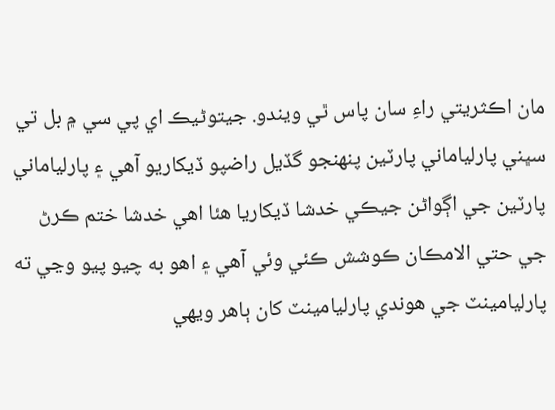مان اڪثريتي راءِ سان پاس ٿي ويندو. جيتوڻيڪ اي پي سي ۾ بل تي سڀني پارلياماني پارٽين پنهنجو گڏيل راضپو ڏيکاريو آهي ۽ پارلياماني پارٽين جي اڳواڻن جيڪي خدشا ڏيکاريا هئا اهي خدشا ختم ڪرڻ جي حتي الامڪان ڪوشش ڪئي وئي آهي ۽ اهو به چيو پيو وڃي ته پارليامينٽ جي هوندي پارليامينٽ کان ٻاهر ويهي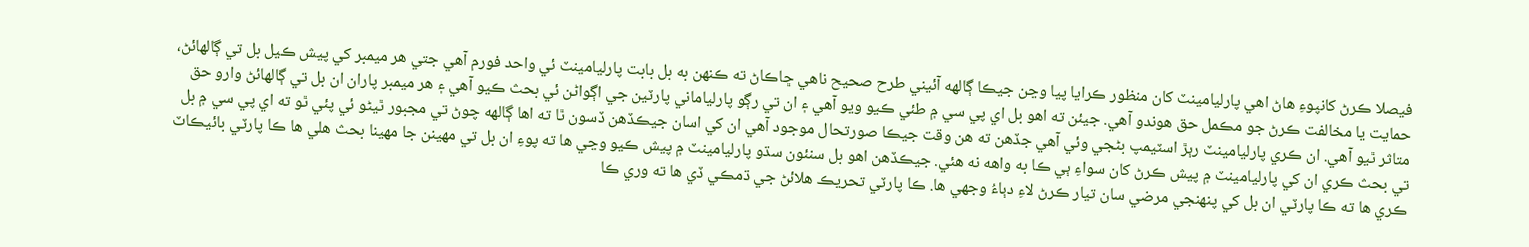فيصلا ڪرڻ کانپوءِ هاڻ اهي پارليامينٽ کان منظور ڪرايا پيا وڃن جيڪا ڳالهه آئيني طرح صحيح ناهي ڇاڪاڻ ته ڪنهن به بل بابت پارليامينٽ ئي واحد فورم آهي جتي هر ميمبر کي پيش ڪيل بل تي ڳالهائڻ، حمايت يا مخالفت ڪرڻ جو مڪمل حق هوندو آهي. جيئن ته اهو بل اي پي سي ۾ طئي ڪيو ويو آهي ۽ ان تي رڳو پارلياماني پارٽين جي اڳواڻن ئي بحث ڪيو آهي ۽ هر ميمبر پاران ان بل تي ڳالهائڻ وارو حق متاثر ٿيو آهي. ان ڪري پارليامينٽ رٻڙ اسٽيمپ بڻجي وئي آهي جڏهن ته هن وقت جيڪا صورتحال موجود آهي ان کي اسان جيڪڏهن ڏسون ٿا ته اها ڳالهه چوڻ تي مجبور ٿيڻو ئي پئي ٿو ته اي پي سي ۾ بل تي بحث ڪري ان کي پارليامينٽ ۾ پيش ڪرڻ کان سواءِ ٻي ڪا به واهه نه هئي. جيڪڏهن اهو بل سنئون سڌو پارليامينٽ ۾ پيش ڪيو وڃي ها ته پوءِ ان بل تي مهينن جا مهينا بحث هلي ها ڪا پارٽي بائيڪاٽ ڪري ها ته ڪا پارٽي ان بل کي پنهنجي مرضي سان تيار ڪرڻ لاءِ دٻاءُ وجهي ها. ڪا پارٽي تحريڪ هلائڻ جي ڌمڪي ڏي ها ته وري ڪا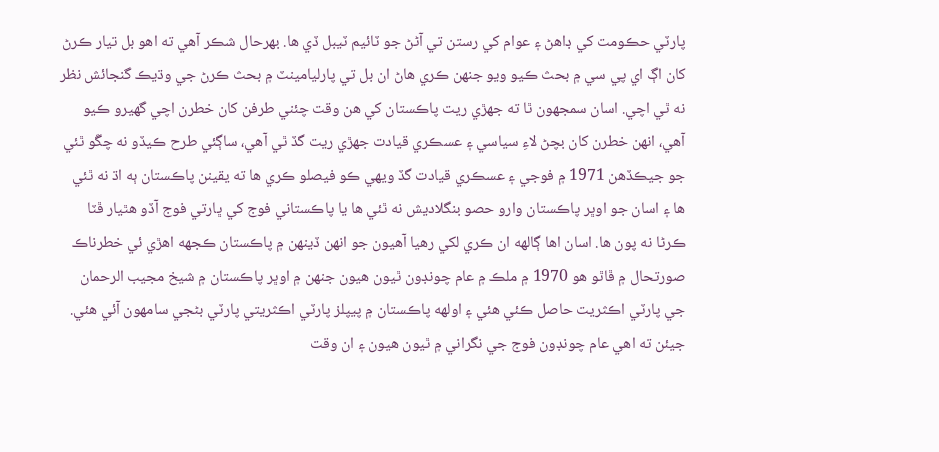پارٽي حڪومت کي ڊاهڻ ۽ عوام کي رستن تي آڻڻ جو ٽائيم ٽيبل ڏي ها. بهرحال شڪر آهي ته اهو بل تيار ڪرڻ کان اڳ اي پي سي ۾ بحث ڪيو ويو جنهن ڪري هاڻ ان بل تي پارليامينٽ ۾ بحث ڪرڻ جي وڌيڪ گنجائش نظر نه ٿي اچي. اسان سمجهون ٿا ته جهڙي ريت پاڪستان کي هن وقت چئني طرفن کان خطرن اچي گهيرو ڪيو آهي، انهن خطرن کان بچڻ لاءِ سياسي ۽ عسڪري قيادت جهڙي ريت گڏ ٿي آهي، ساڳئي طرح ڪيڏو نه چڱو ٿئي جو جيڪڏهن 1971 ۾ فوجي ۽ عسڪري قيادت گڏ ويهي ڪو فيصلو ڪري ها ته يقينن پاڪستان ٻه اڌ نه ٿئي ها ۽ اسان جو اوڀر پاڪستان وارو حصو بنگلاديش نه ٿئي ها يا پاڪستاني فوج کي ڀارتي فوج آڏو هٿيار ڦٽا ڪرڻا نه پون ها. اسان اها ڳالهه ان ڪري لکي رهيا آهيون جو انهن ڏينهن ۾ پاڪستان ڪجهه اهڙي ئي خطرناڪ صورتحال ۾ ڦاٿو هو 1970 ۾ ملڪ ۾ عام چونڊون ٿيون هيون جنهن ۾ اوڀر پاڪستان ۾ شيخ مجيب الرحمان جي پارٽي اڪثريت حاصل ڪئي هئي ۽ اولهه پاڪستان ۾ پيپلز پارٽي اڪثريتي پارٽي بڻجي سامهون آئي هئي. جيئن ته اهي عام چونڊون فوج جي نگراني ۾ ٿيون هيون ۽ ان وقت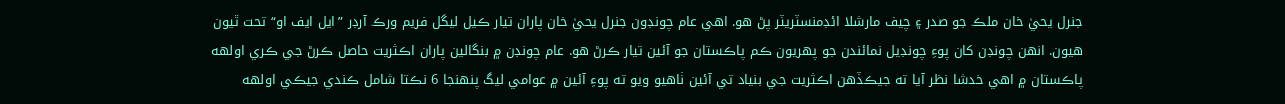جنرل يحيٰ خان ملڪ جو صدر ۽ چيف مارشلا ائڊمنسٽريٽر پڻ هو. اهي عام چونڊون جنرل يحيٰ خان پاران تيار ڪيل ليگل فريم ورڪ آرڊر ”ايل ايف او“ تحت ٿيون هيون. انهن چونڊن کان پوءِ چونڊيل نمائندن جو پهريون ڪم پاڪستان جو آئين تيار ڪرڻ هو. عام چونڊن ۾ بنگالين پاران اڪثريت حاصل ڪرڻ جي ڪري اولهه پاڪستان ۾ اهي خدشا نظر آيا ته جيڪڏهن اڪثريت جي بنياد تي آئين ٺاهيو ويو ته پوءِ آئين ۾ عوامي ليگ پنهنجا 6 نڪتا شامل ڪندي جيڪي اولهه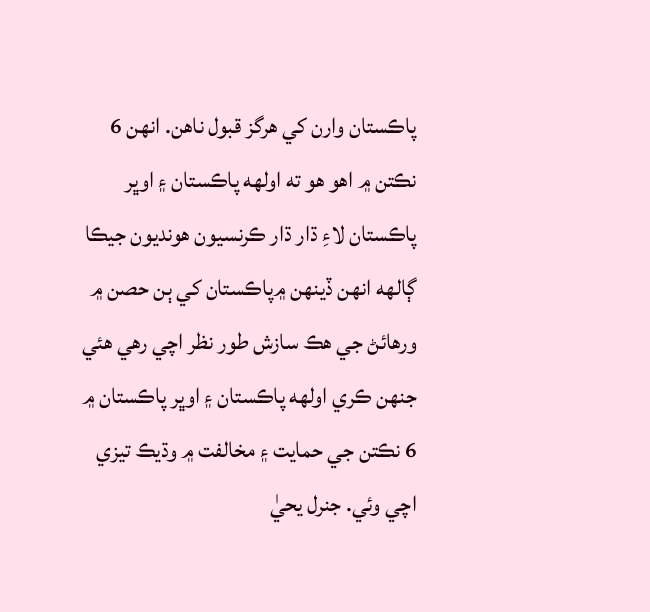پاڪستان وارن کي هرگز قبول ناهن. انهن 6 نڪتن ۾ اهو هو ته اولهه پاڪستان ۽ اوڀر پاڪستان لاءِ ڌار ڌار ڪرنسيون هونديون جيڪا ڳالهه انهن ڏينهن ۾پاڪستان کي ٻن حصن ۾ ورهائڻ جي هڪ سازش طور نظر اچي رهي هئي جنهن ڪري اولهه پاڪستان ۽ اوڀر پاڪستان ۾ 6 نڪتن جي حمايت ۽ مخالفت ۾ وڌيڪ تيزي اچي وئي. جنرل يحيٰ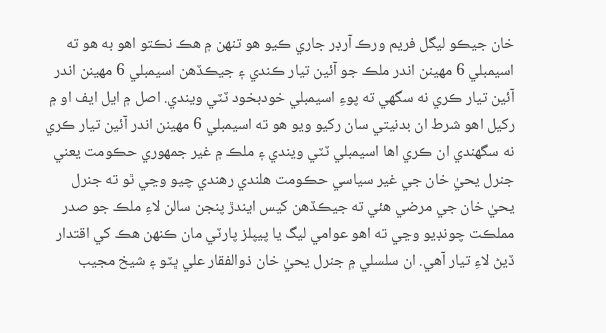خان جيڪو ليگل فريم ورڪ آرڊر جاري ڪيو هو تنهن ۾ هڪ نڪتو اهو به هو ته اسيمبلي 6 مهينن اندر ملڪ جو آئين تيار ڪندي ۽ جيڪڏهن اسيمبلي 6 مهينن اندر آئين تيار ڪري نه سگهي ته پوءِ اسيمبلي خودبخود ٽٽي ويندي. اصل ۾ ايل ايف او ۾ رکيل اهو شرط ان بدنيتي سان رکيو ويو هو ته اسيمبلي 6 مهينن اندر آئين تيار ڪري نه سگهندي ان ڪري اها اسيمبلي ٽٽي ويندي ۽ ملڪ ۾ غير جمهوري حڪومت يعني جنرل يحيٰ خان جي غير سياسي حڪومت هلندي رهندي چيو وڃي ٿو ته جنرل يحيٰ خان جي مرضي هئي ته جيڪڏهن کيس ايندڙ پنجن سالن لاءِ ملڪ جو صدر مملڪت چونڊيو وڃي ته اهو عوامي ليگ يا پيپلز پارٽي مان ڪنهن هڪ کي اقتدار ڏيڻ لاءِ تيار آهي. ان سلسلي ۾ جنرل يحيٰ خان ذوالفقار علي ڀٽو ۽ شيخ مجيب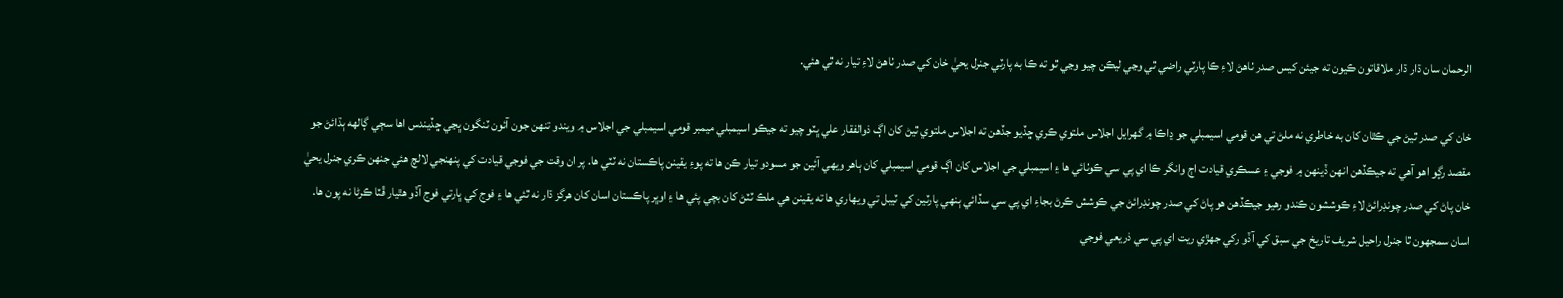الرحمان سان ڌار ڌار ملاقاتون ڪيون ته جيئن کيس صدر ٺاهڻ لاءِ ڪا پارٽي راضي ٿي وڃي ليڪن چيو وڃي ٿو ته ڪا به پارٽي جنرل يحيٰ خان کي صدر ٺاهڻ لاءِ تيار نه ٿي هئي.

خان کي صدر ٿيڻ جي ڪٿان کان به خاطري نه ملڻ تي هن قومي اسيمبلي جو ڍاڪا ۾ گهرايل اجلاس ملتوي ڪري ڇڏيو جڏهن ته اجلاس ملتوي ٿيڻ کان اڳ ذوالفقار علي ڀٽو چيو ته جيڪو اسيمبلي ميمبر قومي اسيمبلي جي اجلاس ۾ ويندو تنهن جون آئون ٽنگون ڀڃي ڇڏيندس اها سڄي ڳالهه ٻڌائڻ جو مقصد رڳو اهو آهي ته جيڪڏهن انهن ڏينهن ۾ فوجي ۽ عسڪري قيادت اڄ وانگر ڪا اي پي سي ڪوٺائي ها ۽ اسيمبلي جي اجلاس کان اڳ قومي اسيمبلي کان ٻاهر ويهي آئين جو مسودو تيار ڪن ها ته پوءِ يقينن پاڪستان نه ٽٽي ها. پر ان وقت جي فوجي قيادت کي پنهنجي لالچ هئي جنهن ڪري جنرل يحيٰ خان پاڻ کي صدر چونڊرائڻ لاءِ ڪوششون ڪندو رهيو جيڪڏهن هو پاڻ کي صدر چونڊرائڻ جي ڪوشش ڪرڻ بجاءِ اي پي سي سڏائي ٻنهي پارٽين کي ٽيبل تي ويهاري ها ته يقينن هي ملڪ ٽٽڻ کان بچي پئي ها ۽ اوڀر پاڪستان اسان کان هرگز ڌار نه ٿئي ها ۽ فوج کي ڀارتي فوج آڏو هٿيار ڦٽا ڪرڻا نه پون ها. اسان سمجهون ٿا جنرل راحيل شريف تاريخ جي سبق کي آڏو رکي جهڙي ريت اي پي سي ذريعي فوجي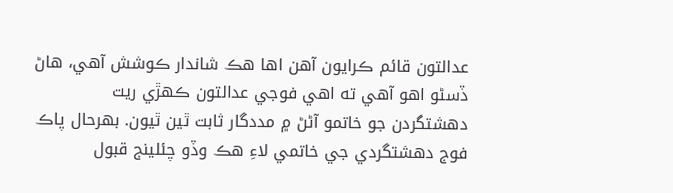عدالتون قائم ڪرايون آهن اها هڪ شاندار ڪوشش آهي، هاڻ ڏسڻو اهو آهي ته اهي فوجي عدالتون ڪهڙي ريت دهشتگردن جو خاتمو آڻڻ ۾ مددگار ثابت ٿين ٿيون. بهرحال پاڪ فوج دهشتگردي جي خاتمي لاءِ هڪ وڏو چئلينج قبول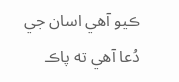ڪيو آهي اسان جي دُعا آهي ته پاڪ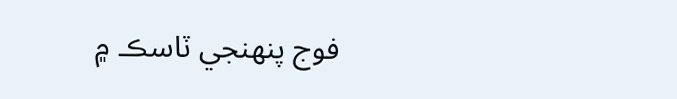فوج پنهنجي ٽاسڪ ۾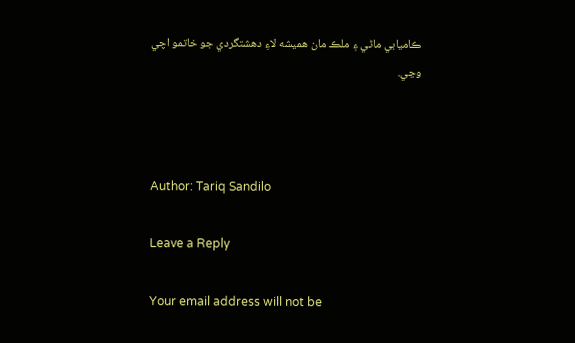ڪاميابي ماڻي ۽ ملڪ مان هميشه لاءِ دهشتگردي جو خاتمو اچي وڃي.



Author: Tariq Sandilo

Leave a Reply

Your email address will not be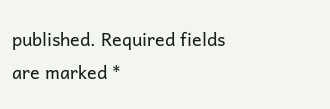published. Required fields are marked *